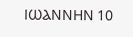ⲒⲰⲀⲚⲚⲎⲚ 10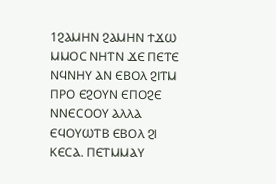1ϨⲀⲘⲎⲚ ϨⲀⲘⲎⲚ ϮϪⲰ ⲘⲘⲞⲤ ⲚⲎⲦⲚ ϪⲈ ⲠⲈⲦⲈ ⲚϤⲚⲎⲨ ⲀⲚ ⲈⲂⲞⲖ ϨⲒⲦⲘ ⲠⲢⲞ ⲈϨⲞⲨⲚ ⲈⲠⲞϨⲈ ⲚⲚⲈⲤⲞⲞⲨ ⲀⲖⲖⲀ ⲈϤⲞⲨⲰⲦⲂ ⲈⲂⲞⲖ ϨⲒ ⲔⲈⲤⲀ. ⲠⲈⲦⲘⲘⲀⲨ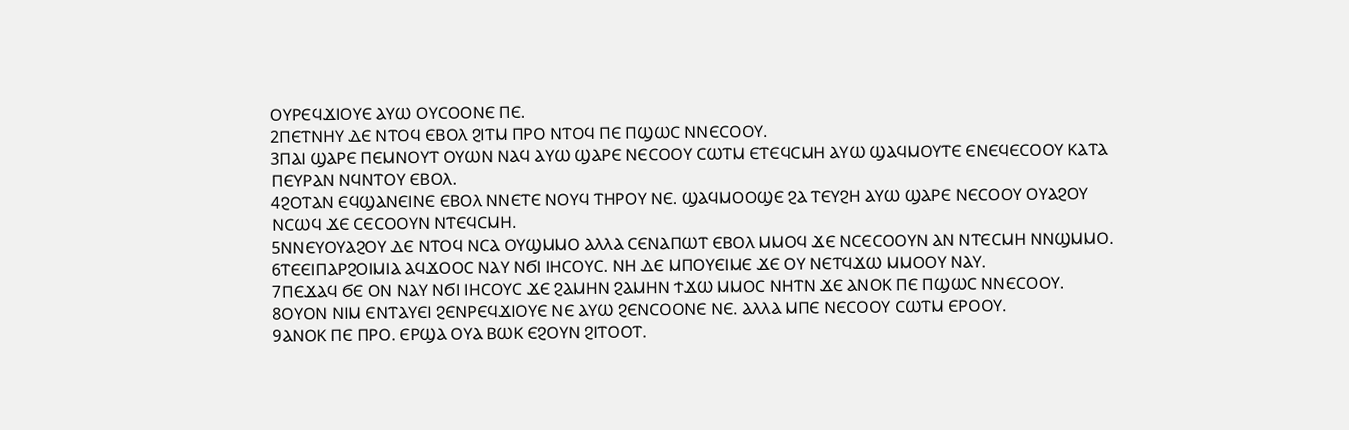ⲞⲨⲢⲈϤϪⲒⲞⲨⲈ ⲀⲨⲰ ⲞⲨⲤⲞⲞⲚⲈ ⲠⲈ.
2ⲠⲈⲦⲚⲎⲨ ⲆⲈ ⲚⲦⲞϤ ⲈⲂⲞⲖ ϨⲒⲦⲘ ⲠⲢⲞ ⲚⲦⲞϤ ⲠⲈ ⲠϢⲰⲤ ⲚⲚⲈⲤⲞⲞⲨ.
3ⲠⲀⲒ ϢⲀⲢⲈ ⲠⲈⲘⲚⲞⲨⲦ ⲞⲨⲰⲚ ⲚⲀϤ ⲀⲨⲰ ϢⲀⲢⲈ ⲚⲈⲤⲞⲞⲨ ⲤⲰⲦⲘ ⲈⲦⲈϤⲤⲘⲎ ⲀⲨⲰ ϢⲀϤⲘⲞⲨⲦⲈ ⲈⲚⲈϤⲈⲤⲞⲞⲨ ⲔⲀⲦⲀ ⲠⲈⲨⲢⲀⲚ ⲚϤⲚⲦⲞⲨ ⲈⲂⲞⲖ.
4ϨⲞⲦⲀⲚ ⲈϤϢⲀⲚⲈⲒⲚⲈ ⲈⲂⲞⲖ ⲚⲚⲈⲦⲈ ⲚⲞⲨϤ ⲦⲎⲢⲞⲨ ⲚⲈ. ϢⲀϤⲘⲞⲞϢⲈ ϨⲀ ⲦⲈⲨϨⲎ ⲀⲨⲰ ϢⲀⲢⲈ ⲚⲈⲤⲞⲞⲨ ⲞⲨⲀϨⲞⲨ ⲚⲤⲰϤ ϪⲈ ⲤⲈⲤⲞⲞⲨⲚ ⲚⲦⲈϤⲤⲘⲎ.
5ⲚⲚⲈⲨⲞⲨⲀϨⲞⲨ ⲆⲈ ⲚⲦⲞϤ ⲚⲤⲀ ⲞⲨϢⲘⲘⲞ ⲀⲖⲖⲀ ⲤⲈⲚⲀⲠⲰⲦ ⲈⲂⲞⲖ ⲘⲘⲞϤ ϪⲈ ⲚⲤⲈⲤⲞⲞⲨⲚ ⲀⲚ ⲚⲦⲈⲤⲘⲎ ⲚⲚϢⲘⲘⲞ.
6ⲦⲈⲈⲒⲠⲀⲢϨⲞⲒⲘⲒⲀ ⲀϤϪⲞⲞⲤ ⲚⲀⲨ ⲚϬⲒ ⲒⲎⲤⲞⲨⲤ. ⲚⲎ ⲆⲈ ⲘⲠⲞⲨⲈⲒⲘⲈ ϪⲈ ⲞⲨ ⲚⲈⲦϤϪⲰ ⲘⲘⲞⲞⲨ ⲚⲀⲨ.
7ⲠⲈϪⲀϤ ϬⲈ ⲞⲚ ⲚⲀⲨ ⲚϬⲒ ⲒⲎⲤⲞⲨⲤ ϪⲈ ϨⲀⲘⲎⲚ ϨⲀⲘⲎⲚ ϮϪⲰ ⲘⲘⲞⲤ ⲚⲎⲦⲚ ϪⲈ ⲀⲚⲞⲔ ⲠⲈ ⲠϢⲰⲤ ⲚⲚⲈⲤⲞⲞⲨ.
8ⲞⲨⲞⲚ ⲚⲒⲘ ⲈⲚⲦⲀⲨⲈⲒ ϨⲈⲚⲢⲈϤϪⲒⲞⲨⲈ ⲚⲈ ⲀⲨⲰ ϨⲈⲚⲤⲞⲞⲚⲈ ⲚⲈ. ⲀⲖⲖⲀ ⲘⲠⲈ ⲚⲈⲤⲞⲞⲨ ⲤⲰⲦⲘ ⲈⲢⲞⲞⲨ.
9ⲀⲚⲞⲔ ⲠⲈ ⲠⲢⲞ. ⲈⲢϢⲀ ⲞⲨⲀ ⲂⲰⲔ ⲈϨⲞⲨⲚ ϨⲒⲦⲞⲞⲦ.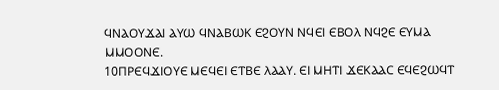ϤⲚⲀⲞⲨϪⲀⲒ ⲀⲨⲰ ϤⲚⲀⲂⲰⲔ ⲈϨⲞⲨⲚ ⲚϤⲈⲒ ⲈⲂⲞⲖ ⲚϤϨⲈ ⲈⲨⲘⲀ ⲘⲘⲞⲞⲚⲈ.
10ⲠⲢⲈϤϪⲒⲞⲨⲈ ⲘⲈϤⲈⲒ ⲈⲦⲂⲈ ⲖⲀⲀⲨ. ⲈⲒ ⲘⲎⲦⲒ ϪⲈⲔⲀⲀⲤ ⲈϤⲈϨⲰϤⲦ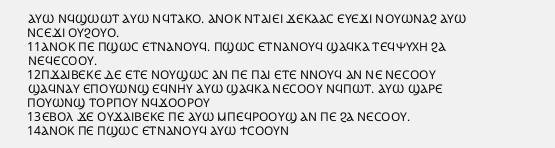ⲀⲨⲰ ⲚϤϢⲰⲰⲦ ⲀⲨⲰ ⲚϤⲦⲀⲔⲞ. ⲀⲚⲞⲔ ⲚⲦⲀⲒⲈⲒ ϪⲈⲔⲀⲀⲤ ⲈⲨⲈϪⲒ ⲚⲞⲨⲰⲚⲀϨ ⲀⲨⲰ ⲚⲤⲈϪⲒ ⲞⲨϨⲞⲨⲞ.
11ⲀⲚⲞⲔ ⲠⲈ ⲠϢⲰⲤ ⲈⲦⲚⲀⲚⲞⲨϤ. ⲠϢⲰⲤ ⲈⲦⲚⲀⲚⲞⲨϤ ϢⲀϤⲔⲀ ⲦⲈϤⲮⲨⲬⲎ ϨⲀ ⲚⲈϤⲈⲤⲞⲞⲨ.
12ⲠϪⲀⲒⲂⲈⲔⲈ ⲆⲈ ⲈⲦⲈ ⲚⲞⲨϢⲰⲤ ⲀⲚ ⲠⲈ ⲠⲀⲒ ⲈⲦⲈ ⲚⲚⲞⲨϤ ⲀⲚ ⲚⲈ ⲚⲈⲤⲞⲞⲨ ϢⲀϤⲚⲀⲨ ⲈⲠⲞⲨⲰⲚϢ ⲈϤⲚⲎⲨ ⲀⲨⲰ ϢⲀϤⲔⲀ ⲚⲈⲤⲞⲞⲨ ⲚϤⲠⲰⲦ. ⲀⲨⲰ ϢⲀⲢⲈ ⲠⲞⲨⲰⲚϢ ⲦⲞⲢⲠⲞⲨ ⲚϤϪⲞⲞⲢⲞⲨ
13ⲈⲂⲞⲖ ϪⲈ ⲞⲨϪⲀⲒⲂⲈⲔⲈ ⲠⲈ ⲀⲨⲰ ⲘⲠⲈϤⲢⲞⲞⲨϢ ⲀⲚ ⲠⲈ ϨⲀ ⲚⲈⲤⲞⲞⲨ.
14ⲀⲚⲞⲔ ⲠⲈ ⲠϢⲰⲤ ⲈⲦⲚⲀⲚⲞⲨϤ ⲀⲨⲰ ϮⲤⲞⲞⲨⲚ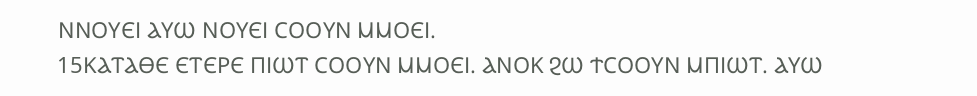ⲚⲚⲞⲨⲈⲒ ⲀⲨⲰ ⲚⲞⲨⲈⲒ ⲤⲞⲞⲨⲚ ⲘⲘⲞⲈⲒ.
15ⲔⲀⲦⲀⲐⲈ ⲈⲦⲈⲢⲈ ⲠⲒⲰⲦ ⲤⲞⲞⲨⲚ ⲘⲘⲞⲈⲒ. ⲀⲚⲞⲔ ϨⲰ ϮⲤⲞⲞⲨⲚ ⲘⲠⲒⲰⲦ. ⲀⲨⲰ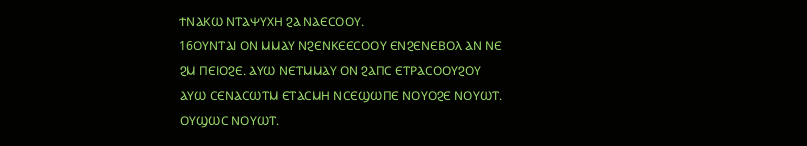ϮⲚⲀⲔⲰ ⲚⲦⲀⲮⲨⲬⲎ ϨⲀ ⲚⲀⲈⲤⲞⲞⲨ.
16ⲞⲨⲚⲦⲀⲒ ⲞⲚ ⲘⲘⲀⲨ ⲚϨⲈⲚⲔⲈⲈⲤⲞⲞⲨ ⲈⲚϨⲈⲚⲈⲂⲞⲖ ⲀⲚ ⲚⲈ ϨⲘ ⲠⲈⲒⲞϨⲈ. ⲀⲨⲰ ⲚⲈⲦⲘⲘⲀⲨ ⲞⲚ ϨⲀⲠⲤ ⲈⲦⲢⲀⲤⲞⲞⲨϨⲞⲨ ⲀⲨⲰ ⲤⲈⲚⲀⲤⲰⲦⲘ ⲈⲦⲀⲤⲘⲎ ⲚⲤⲈϢⲰⲠⲈ ⲚⲞⲨⲞϨⲈ ⲚⲞⲨⲰⲦ. ⲞⲨϢⲰⲤ ⲚⲞⲨⲰⲦ.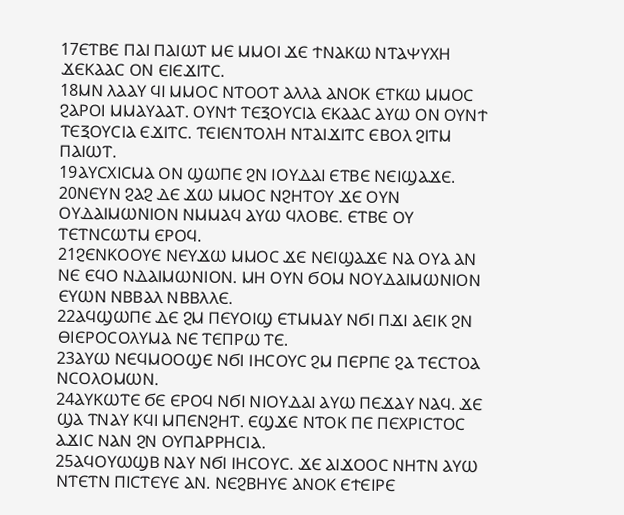17ⲈⲦⲂⲈ ⲠⲀⲒ ⲠⲀⲒⲰⲦ ⲘⲈ ⲘⲘⲞⲒ ϪⲈ ϮⲚⲀⲔⲰ ⲚⲦⲀⲮⲨⲬⲎ ϪⲈⲔⲀⲀⲤ ⲞⲚ ⲈⲒⲈϪⲒⲦⲤ.
18ⲘⲚ ⲖⲀⲀⲨ ϤⲒ ⲘⲘⲞⲤ ⲚⲦⲞⲞⲦ ⲀⲖⲖⲀ ⲀⲚⲞⲔ ⲈⲦⲔⲰ ⲘⲘⲞⲤ ϨⲀⲢⲞⲒ ⲘⲘⲀⲨⲀⲀⲦ. ⲞⲨⲚϮ ⲦⲈⲜⲞⲨⲤⲒⲀ ⲈⲔⲀⲀⲤ ⲀⲨⲰ ⲞⲚ ⲞⲨⲚϮ ⲦⲈⲜⲞⲨⲤⲒⲀ ⲈϪⲒⲦⲤ. ⲦⲈⲒⲈⲚⲦⲞⲖⲎ ⲚⲦⲀⲒϪⲒⲦⲤ ⲈⲂⲞⲖ ϨⲒⲦⲘ ⲠⲀⲒⲰⲦ.
19ⲀⲨⲤⲬⲒⲤⲘⲀ ⲞⲚ ϢⲰⲠⲈ ϨⲚ ⲒⲞⲨⲆⲀⲒ ⲈⲦⲂⲈ ⲚⲈⲒϢⲀϪⲈ.
20ⲚⲈⲨⲚ ϨⲀϨ ⲆⲈ ϪⲰ ⲘⲘⲞⲤ ⲚϨⲎⲦⲞⲨ ϪⲈ ⲞⲨⲚ ⲞⲨⲆⲀⲒⲘⲰⲚⲒⲞⲚ ⲚⲘⲘⲀϤ ⲀⲨⲰ ϤⲖⲞⲂⲈ. ⲈⲦⲂⲈ ⲞⲨ ⲦⲈⲦⲚⲤⲰⲦⲘ ⲈⲢⲞϤ.
21ϨⲈⲚⲔⲞⲞⲨⲈ ⲚⲈⲨϪⲰ ⲘⲘⲞⲤ ϪⲈ ⲚⲈⲒϢⲀϪⲈ ⲚⲀ ⲞⲨⲀ ⲀⲚ ⲚⲈ ⲈϤⲞ ⲚⲆⲀⲒⲘⲰⲚⲒⲞⲚ. ⲘⲎ ⲞⲨⲚ ϬⲞⲘ ⲚⲞⲨⲆⲀⲒⲘⲰⲚⲒⲞⲚ ⲈⲨⲰⲚ ⲚⲂⲂⲀⲖ ⲚⲂⲂⲖⲖⲈ.
22ⲀϤϢⲰⲠⲈ ⲆⲈ ϨⲘ ⲠⲈⲨⲞⲒϢ ⲈⲦⲘⲘⲀⲨ ⲚϬⲒ ⲠϪⲒ ⲀⲈⲒⲔ ϨⲚ ⲐⲒⲈⲢⲞⲤⲞⲖⲨⲘⲀ ⲚⲈ ⲦⲈⲠⲢⲰ ⲦⲈ.
23ⲀⲨⲰ ⲚⲈϤⲘⲞⲞϢⲈ ⲚϬⲒ ⲒⲎⲤⲞⲨⲤ ϨⲘ ⲠⲈⲢⲠⲈ ϨⲀ ⲦⲈⲤⲦⲞⲀ ⲚⲤⲞⲖⲞⲘⲰⲚ.
24ⲀⲨⲔⲰⲦⲈ ϬⲈ ⲈⲢⲞϤ ⲚϬⲒ ⲚⲒⲞⲨⲆⲀⲒ ⲀⲨⲰ ⲠⲈϪⲀⲨ ⲚⲀϤ. ϪⲈ ϢⲀ ⲦⲚⲀⲨ ⲔϤⲒ ⲘⲠⲈⲚϨⲎⲦ. ⲈϢϪⲈ ⲚⲦⲞⲔ ⲠⲈ ⲠⲈⲬⲢⲒⲤⲦⲞⲤ ⲀϪⲒⲤ ⲚⲀⲚ ϨⲚ ⲞⲨⲠⲀⲢⲢⲎⲤⲒⲀ.
25ⲀϤⲞⲨⲰϢⲂ ⲚⲀⲨ ⲚϬⲒ ⲒⲎⲤⲞⲨⲤ. ϪⲈ ⲀⲒϪⲞⲞⲤ ⲚⲎⲦⲚ ⲀⲨⲰ ⲚⲦⲈⲦⲚ ⲠⲒⲤⲦⲈⲨⲈ ⲀⲚ. ⲚⲈϨⲂⲎⲨⲈ ⲀⲚⲞⲔ ⲈϮⲈⲒⲢⲈ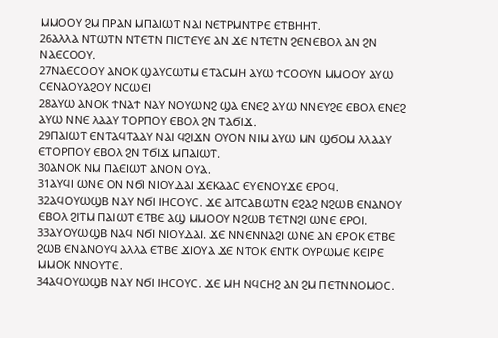ⲘⲘⲞⲞⲨ ϨⲘ ⲠⲢⲀⲚ ⲘⲠⲀⲒⲰⲦ ⲚⲀⲒ ⲚⲈⲦⲢⲘⲚⲦⲢⲈ ⲈⲦⲂⲎⲎⲦ.
26ⲀⲖⲖⲀ ⲚⲦⲰⲦⲚ ⲚⲦⲈⲦⲚ ⲠⲒⲤⲦⲈⲨⲈ ⲀⲚ ϪⲈ ⲚⲦⲈⲦⲚ ϨⲈⲚⲈⲂⲞⲖ ⲀⲚ ϨⲚ ⲚⲀⲈⲤⲞⲞⲨ.
27ⲚⲀⲈⲤⲞⲞⲨ ⲀⲚⲞⲔ ϢⲀⲨⲤⲰⲦⲘ ⲈⲦⲀⲤⲘⲎ ⲀⲨⲰ ϮⲤⲞⲞⲨⲚ ⲘⲘⲞⲞⲨ ⲀⲨⲰ ⲤⲈⲚⲀⲞⲨⲀϨⲞⲨ ⲚⲤⲰⲈⲒ
28ⲀⲨⲰ ⲀⲚⲞⲔ ϮⲚⲀϮ ⲚⲀⲨ ⲚⲞⲨⲰⲚϨ ϢⲀ ⲈⲚⲈϨ ⲀⲨⲰ ⲚⲚⲈⲨϨⲈ ⲈⲂⲞⲖ ⲈⲚⲈϨ ⲀⲨⲰ ⲚⲚⲈ ⲖⲀⲀⲨ ⲦⲞⲢⲠⲞⲨ ⲈⲂⲞⲖ ϨⲚ ⲦⲀϬⲒϪ.
29ⲠⲀⲒⲰⲦ ⲈⲚⲦⲀϤⲦⲀⲀⲨ ⲚⲀⲒ ϤϨⲒϪⲚ ⲞⲨⲞⲚ ⲚⲒⲘ ⲀⲨⲰ ⲘⲚ ϢϬⲞⲘ ⲖⲖⲀⲀⲨ ⲈⲦⲞⲢⲠⲞⲨ ⲈⲂⲞⲖ ϨⲚ ⲦϬⲒϪ ⲘⲠⲀⲒⲰⲦ.
30ⲀⲚⲞⲔ ⲚⲘ ⲠⲀⲈⲒⲰⲦ ⲀⲚⲞⲚ ⲞⲨⲀ.
31ⲀⲨϤⲒ ⲰⲚⲈ ⲞⲚ ⲚϬⲒ ⲚⲒⲞⲨⲆⲀⲒ ϪⲈⲔⲀⲀⲤ ⲈⲨⲈⲚⲞⲨϪⲈ ⲈⲢⲞϤ.
32ⲀϤⲞⲨⲰϢⲂ ⲚⲀⲨ ⲚϬⲒ ⲒⲎⲤⲞⲨⲤ. ϪⲈ ⲀⲒⲦⲤⲀⲂⲰⲦⲚ ⲈϨⲀϨ ⲚϨⲰⲂ ⲈⲚⲀⲚⲞⲨ ⲈⲂⲞⲖ ϨⲒⲦⲘ ⲠⲀⲒⲰⲦ ⲈⲦⲂⲈ ⲀϢ ⲘⲘⲞⲞⲨ ⲚϨⲰⲂ ⲦⲈⲦⲚϨⲒ ⲰⲚⲈ ⲈⲢⲞⲒ.
33ⲀⲨⲞⲨⲰϢⲂ ⲚⲀϤ ⲚϬⲒ ⲚⲒⲞⲨⲆⲀⲒ. ϪⲈ ⲚⲚⲈⲚⲚⲀϨⲒ ⲰⲚⲈ ⲀⲚ ⲈⲢⲞⲔ ⲈⲦⲂⲈ ϨⲰⲂ ⲈⲚⲀⲚⲞⲨϤ ⲀⲖⲖⲀ ⲈⲦⲂⲈ ϪⲒⲞⲨⲀ ϪⲈ ⲚⲦⲞⲔ ⲈⲚⲦⲔ ⲞⲨⲢⲰⲘⲈ ⲔⲈⲒⲢⲈ ⲘⲘⲞⲔ ⲚⲚⲞⲨⲦⲈ.
34ⲀϤⲞⲨⲰϢⲂ ⲚⲀⲨ ⲚϬⲒ ⲒⲎⲤⲞⲨⲤ. ϪⲈ ⲘⲎ ⲚϤⲤⲎϨ ⲀⲚ ϨⲘ ⲠⲈⲦⲚⲚⲞⲘⲞⲤ.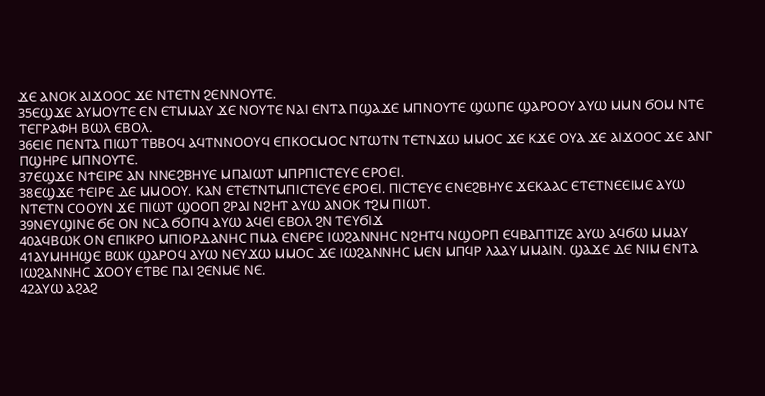ϪⲈ ⲀⲚⲞⲔ ⲀⲒϪⲞⲞⲤ ϪⲈ ⲚⲦⲈⲦⲚ ϨⲈⲚⲚⲞⲨⲦⲈ.
35ⲈϢϪⲈ ⲀⲨⲘⲞⲨⲦⲈ ⲈⲚ ⲈⲦⲘⲘⲀⲨ ϪⲈ ⲚⲞⲨⲦⲈ ⲚⲀⲒ ⲈⲚⲦⲀ ⲠϢⲀϪⲈ ⲘⲠⲚⲞⲨⲦⲈ ϢⲰⲠⲈ ϢⲀⲢⲞⲞⲨ ⲀⲨⲰ ⲘⲘⲚ ϬⲞⲘ ⲚⲦⲈ ⲦⲈⲄⲢⲀⲪⲎ ⲂⲰⲖ ⲈⲂⲞⲖ.
36ⲈⲒⲈ ⲠⲈⲚⲦⲀ ⲠⲒⲰⲦ ⲦⲂⲂⲞϤ ⲀϤⲦⲚⲚⲞⲞⲨϤ ⲈⲠⲔⲞⲤⲘⲞⲤ ⲚⲦⲰⲦⲚ ⲦⲈⲦⲚϪⲰ ⲘⲘⲞⲤ ϪⲈ ⲔϪⲈ ⲞⲨⲀ ϪⲈ ⲀⲒϪⲞⲞⲤ ϪⲈ ⲀⲚⲄ ⲠϢⲎⲢⲈ ⲘⲠⲚⲞⲨⲦⲈ.
37ⲈϢϪⲈ ⲚϮⲈⲒⲢⲈ ⲀⲚ ⲚⲚⲈϨⲂⲎⲨⲈ ⲘⲠⲀⲒⲰⲦ ⲘⲠⲢⲠⲒⲤⲦⲈⲨⲈ ⲈⲢⲞⲈⲒ.
38ⲈϢϪⲈ ϮⲈⲒⲢⲈ ⲆⲈ ⲘⲘⲞⲞⲨ. ⲔⲀⲚ ⲈⲦⲈⲦⲚⲦⲘⲠⲒⲤⲦⲈⲨⲈ ⲈⲢⲞⲈⲒ. ⲠⲒⲤⲦⲈⲨⲈ ⲈⲚⲈϨⲂⲎⲨⲈ ϪⲈⲔⲀⲀⲤ ⲈⲦⲈⲦⲚⲈⲈⲒⲘⲈ ⲀⲨⲰ ⲚⲦⲈⲦⲚ ⲤⲞⲞⲨⲚ ϪⲈ ⲠⲒⲰⲦ ϢⲞⲞⲠ ϨⲢⲀⲒ ⲚϨⲎⲦ ⲀⲨⲰ ⲀⲚⲞⲔ ϮϨⲘ ⲠⲒⲰⲦ.
39ⲚⲈⲨϢⲒⲚⲈ ϬⲈ ⲞⲚ ⲚⲤⲀ ϬⲞⲠϤ ⲀⲨⲰ ⲀϤⲈⲒ ⲈⲂⲞⲖ ϨⲚ ⲦⲈⲨϬⲒϪ
40ⲀϤⲂⲰⲔ ⲞⲚ ⲈⲠⲒⲔⲢⲞ ⲘⲠⲒⲞⲢⲆⲀⲚⲎⲤ ⲠⲘⲀ ⲈⲚⲈⲢⲈ ⲒⲰϨⲀⲚⲚⲎⲤ ⲚϨⲎⲦϤ ⲚϢⲞⲢⲠ ⲈϤⲂⲀⲠⲦⲒⲌⲈ ⲀⲨⲰ ⲀϤϬⲰ ⲘⲘⲀⲨ
41ⲀⲨⲘⲎⲎϢⲈ ⲂⲰⲔ ϢⲀⲢⲞϤ ⲀⲨⲰ ⲚⲈⲨϪⲰ ⲘⲘⲞⲤ ϪⲈ ⲒⲰϨⲀⲚⲚⲎⲤ ⲘⲈⲚ ⲘⲠϤⲢ ⲖⲀⲀⲨ ⲘⲘⲀⲒⲚ. ϢⲀϪⲈ ⲆⲈ ⲚⲒⲘ ⲈⲚⲦⲀ ⲒⲰϨⲀⲚⲚⲎⲤ ϪⲞⲞⲨ ⲈⲦⲂⲈ ⲠⲀⲒ ϨⲈⲚⲘⲈ ⲚⲈ.
42ⲀⲨⲰ ⲀϨⲀϨ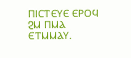ⲠⲒⲤⲦⲈⲨⲈ ⲈⲢⲞϤ ϨⲘ ⲠⲘⲀ ⲈⲦⲘⲘⲀⲨ.